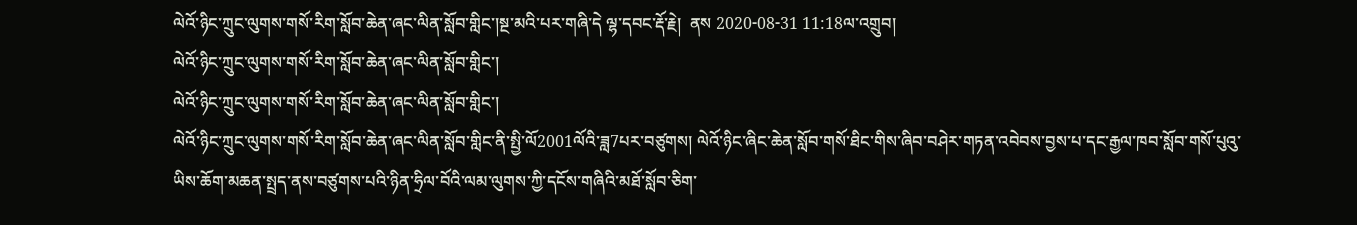ལེའོ་ཉིང་ཀྲུང་ལུགས་གསོ་རིག་སློབ་ཆེན་ཞང་ལིན་སློབ་གླིང་།སྔ་མའི་པར་གཞི་དེ ལྷ་དབང་རྡོ་རྗེ།  ནས 2020-08-31 11:18ལ་འགྲུབ།
ལེའོ་ཉིང་ཀྲུང་ལུགས་གསོ་རིག་སློབ་ཆེན་ཞང་ལིན་སློབ་གླིང་།
ལེའོ་ཉིང་ཀྲུང་ལུགས་གསོ་རིག་སློབ་ཆེན་ཞང་ལིན་སློབ་གླིང་།
ལེའོ་ཉིང་ཀྲུང་ལུགས་གསོ་རིག་སློབ་ཆེན་ཞང་ལིན་སློབ་གླིང་ནི་སྤྱི་ལོ2001ལོའི་ཟླ7པར་བཙུགས། ལེའོ་ཉིང་ཞིང་ཆེན་སློབ་གསོ་ཐིང་གིས་ཞིབ་བཤེར་གཏན་འབེབས་བྱས་པ་དང་རྒྱལ་ཁབ་སློབ་གསོ་པུའུ་ཡིས་ཆོག་མཆན་སྤྲད་ནས་བཙུགས་པའི་ཉིན་ཧྲིལ་བོའི་ལམ་ལུགས་ཀྱི་དངོས་གཞིའི་མཐོ་སློབ་ཅིག་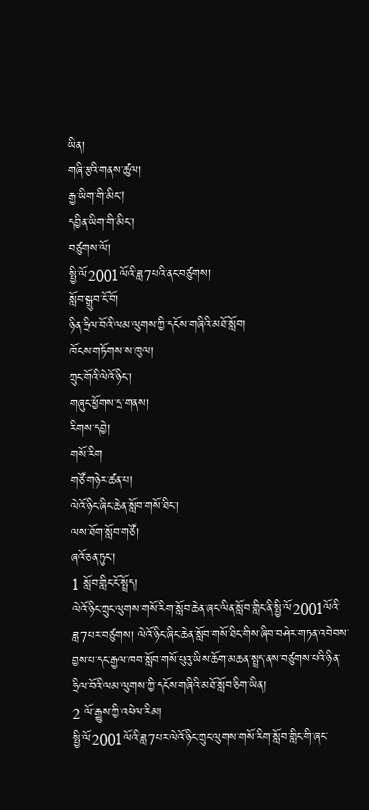ཡིན།
གཞི་རྩའི་གནས་ཚུལ།
རྒྱ་ཡིག་གི་མིང།
དབྱིན་ཡིག་གི་མིང་།
བཙུགས་ལོ།
སྤྱི་ལོ2001ལོའི་ཟླ7པའི་ནང་བཙུགས།
སློབ་སྒྲུབ་ངོ་བོ།
ཉིན་ཧྲིལ་བོའི་ལམ་ལུགས་ཀྱི་དངོས་གཞིའི་མཐོ་སློབ།
ཁོངས་གཏོགས་ས་ཁུལ།
ཀྲུང་གོའི་ལེའོ་ཉིང་།
གཞུང་ཕྱོགས་དྲ་གནས།
རིགས་དབྱེ།
གསོ་རིག
གཙོ་གཉེར་ཚན་པ།
ལེའོ་ཉིང་ཞིང་ཆེན་སློབ་གསོ་ཐིང་།
ལས་ཐོག་སློབ་གཙོ།
ཞའོ་ཅན་ཏུང་།
1 སློབ་གླིང་ངོ་སྤྲོད།
ལེའོ་ཉིང་ཀྲུང་ལུགས་གསོ་རིག་སློབ་ཆེན་ཞང་ལིན་སློབ་གླིང་ནི་སྤྱི་ལོ2001ལོའི་ཟླ7པར་བཙུགས། ལེའོ་ཉིང་ཞིང་ཆེན་སློབ་གསོ་ཐིང་གིས་ཞིབ་བཤེར་གཏན་འབེབས་བྱས་པ་དང་རྒྱལ་ཁབ་སློབ་གསོ་པུའུ་ཡིས་ཆོག་མཆན་སྤྲད་ནས་བཙུགས་པའི་ཉིན་ཧྲིལ་བོའི་ལམ་ལུགས་ཀྱི་དངོས་གཞིའི་མཐོ་སློབ་ཅིག་ཡིན།
2 ལོ་རྒྱུས་ཀྱི་འཕེལ་རིམ།
སྤྱི་ལོ2001ལོའི་ཟླ7པར་ལེའོ་ཉིང་ཀྲུང་ལུགས་གསོ་རིག་སློབ་གླིང་གི་ཞང་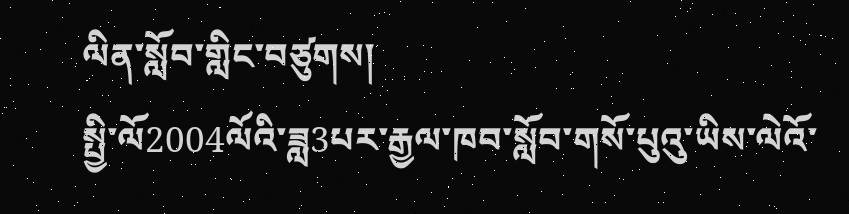ལིན་སློབ་གླིང་བཙུགས།
སྤྱི་ལོ2004ལོའི་ཟླ3པར་རྒྱལ་ཁབ་སློབ་གསོ་པུའུ་ཡིས་ལེའོ་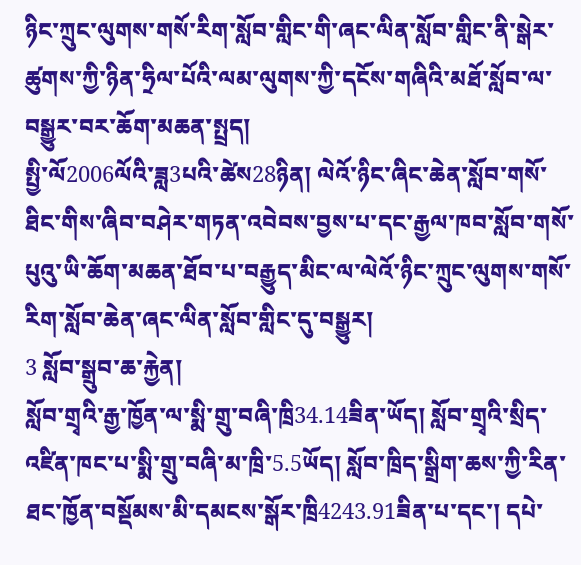ཉིང་ཀྲུང་ལུགས་གསོ་རིག་སློབ་གླིང་གི་ཞང་ལིན་སློབ་གླིང་ནི་སྒེར་ཚུགས་ཀྱི་ཉིན་ཧྲིལ་པོའི་ལམ་ལུགས་ཀྱི་དངོས་གཞིའི་མཐོ་སློབ་ལ་བསྒྱུར་བར་ཆོག་མཆན་སྤྲད།
སྤྱི་ལོ2006ལོའི་ཟླ3པའི་ཚེས28ཉིན། ལེའོ་ཉིང་ཞིང་ཆེན་སློབ་གསོ་ཐིང་གིས་ཞིབ་བཤེར་གཏན་འབེབས་བྱས་པ་དང་རྒྱལ་ཁབ་སློབ་གསོ་པུའུ་ཡི་ཆོག་མཆན་ཐོབ་པ་བརྒྱུད་མིང་ལ་ལེའོ་ཉིང་ཀྲུང་ལུགས་གསོ་རིག་སློབ་ཆེན་ཞང་ལིན་སློབ་གླིང་དུ་བསྒྱུར།
3 སློབ་སྒྲུབ་ཆ་རྐྱེན།
སློབ་གྲྭའི་རྒྱ་ཁྱོན་ལ་སྨི་གྲུ་བཞི་ཁྲི34.14ཟིན་ཡོད། སློབ་གྲྭའི་སྲིད་འཛིན་ཁང་པ་སྨི་གྲུ་བཞི་མ་ཁྲི་5.5ཡོད། སློབ་ཁྲིད་སྒྲིག་ཆས་ཀྱི་རིན་ཐང་ཁྱོན་བསྡོམས་མི་དམངས་སྒོར་ཁྲི4243.91ཟིན་པ་དང་། དཔེ་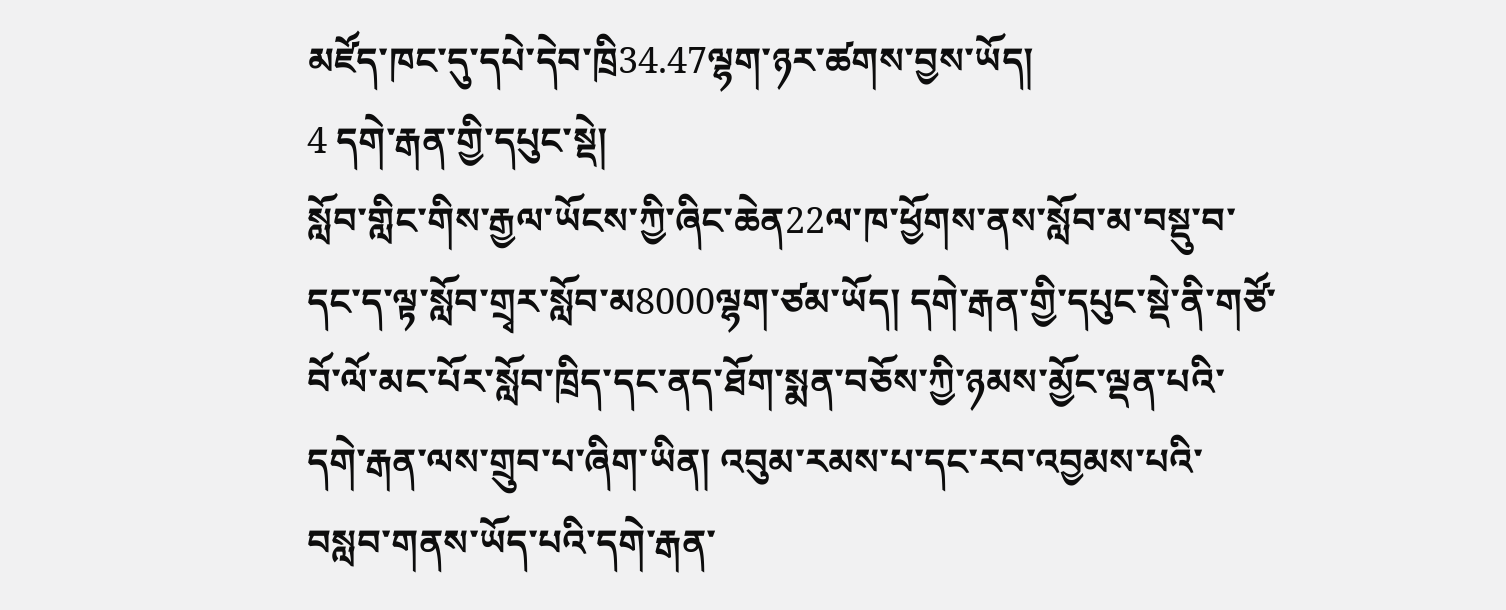མཛོད་ཁང་དུ་དཔེ་དེབ་ཁྲི34.47ལྷག་ཉར་ཚགས་བྱས་ཡོད།
4 དགེ་རྒན་གྱི་དཔུང་སྡེ།
སློབ་གླིང་གིས་རྒྱལ་ཡོངས་ཀྱི་ཞིང་ཆེན22ལ་ཁ་ཕྱོགས་ནས་སློབ་མ་བསྡུ་བ་དང་ད་ལྟ་སློབ་གྲྭར་སློབ་མ8000ལྷག་ཙམ་ཡོད། དགེ་རྒན་གྱི་དཔུང་སྡེ་ནི་གཙོ་བོ་ལོ་མང་པོར་སློབ་ཁྲིད་དང་ནད་ཐོག་སྨན་བཅོས་ཀྱི་ཉམས་མྱོང་ལྡན་པའི་དགེ་རྒན་ལས་གྲུབ་པ་ཞིག་ཡིན། འབུམ་རམས་པ་དང་རབ་འབྱམས་པའི་བསླབ་གནས་ཡོད་པའི་དགེ་རྒན་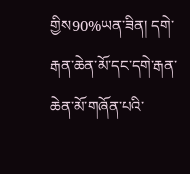གྱིས90%ཡན་ཟིན། དགེ་རྒན་ཆེན་མོ་དང་དགེ་རྒན་ཆེན་མོ་གཞོན་པའི་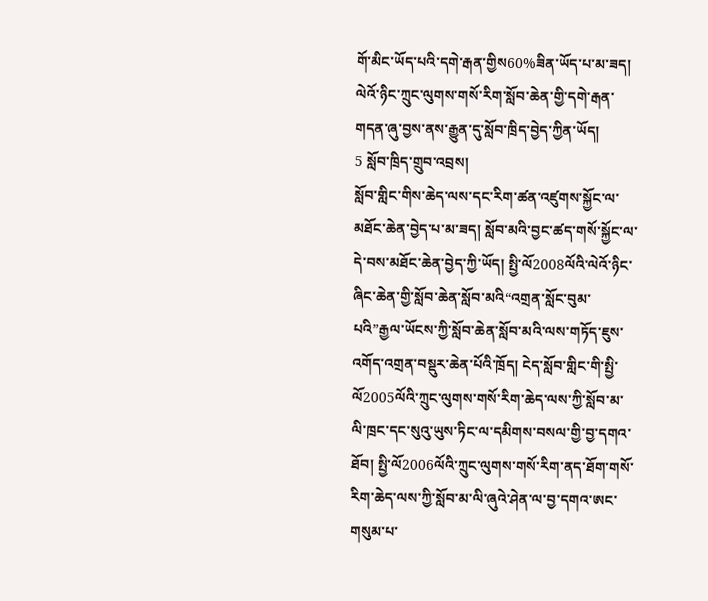གོ་མིང་ཡོད་པའི་དགེ་རྒན་གྱིས60%ཟིན་ཡོད་པ་མ་ཟད། ལེའོ་ཉིང་ཀྲུང་ལུགས་གསོ་རིག་སློབ་ཆེན་གྱི་དགེ་རྒན་གདན་ཞུ་བྱས་ནས་རྒྱུན་དུ་སློབ་ཁྲིད་བྱེད་ཀྱིན་ཡོད།
5 སློབ་ཁྲིད་གྲུབ་འབྲས།
སློབ་གླིང་གིས་ཆེད་ལས་དང་རིག་ཚན་འཛུགས་སྐྱོང་ལ་མཐོང་ཆེན་བྱེད་པ་མ་ཟད། སློབ་མའི་བྱང་ཚད་གསོ་སྐྱོང་ལ་དེ་བས་མཐོང་ཆེན་བྱེད་ཀྱི་ཡོད། སྤྱི་ལོ2008ལོའི་ལེའོ་ཉིང་ཞིང་ཆེན་གྱི་སློབ་ཆེན་སློབ་མའི“འགྲན་སློང་བུམ་པའི”རྒྱལ་ཡོངས་ཀྱི་སློབ་ཆེན་སློབ་མའི་ལས་གཏོད་ཇུས་འགོད་འགྲན་བསྡུར་ཆེན་པོའི་ཁྲོད། ངེད་སློབ་གླིང་གི་སྤྱི་ལོ2005ལོའི་ཀྲུང་ལུགས་གསོ་རིག་ཆེད་ལས་ཀྱི་སློབ་མ་ལི་ཁྲང་དང་སུའུ་ཡུས་ཏིང་ལ་དམིགས་བསལ་གྱི་བྱ་དགའ་ཐོབ། སྤྱི་ལོ2006ལོའི་ཀྲུང་ལུགས་གསོ་རིག་ནད་ཐོག་གསོ་རིག་ཆེད་ལས་ཀྱི་སློབ་མ་ལི་ཞུའེ་ཤེན་ལ་བྱ་དགའ་ཨང་གསུམ་པ་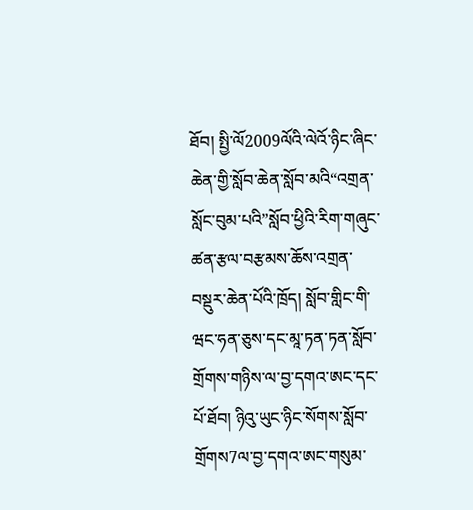ཐོབ། སྤྱི་ལོ2009ལོའི་ལེའོ་ཉིང་ཞིང་ཆེན་གྱི་སློབ་ཆེན་སློབ་མའི“འགྲན་སློང་བུམ་པའི”སློབ་ཕྱིའི་རིག་གཞུང་ཚན་རྩལ་བརྩམས་ཆོས་འགྲན་བསྡུར་ཆེན་པོའི་ཁྲོད། སློབ་གླིང་གི་ཝང་ཧན་ཅུས་དང་མཱ་ཏན་ཏན་སློབ་གྲོགས་གཉིས་ལ་བྱ་དགའ་ཨང་དང་པོ་ཐོབ། ཉིའུ་ཡུང་ཉིང་སོགས་སློབ་གྲོགས7ལ་བྱ་དགའ་ཨང་གསུམ་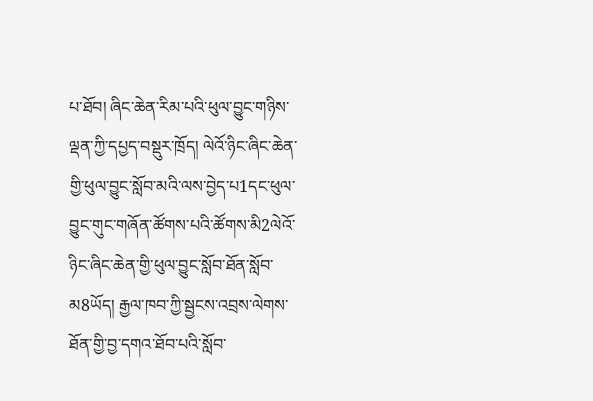པ་ཐོབ། ཞིང་ཆེན་རིམ་པའི་ཕུལ་བྱུང་གཉིས་ལྡན་ཀྱི་དཔྱད་བསྡུར་ཁྲོད། ལེའོ་ཉིང་ཞིང་ཆེན་གྱི་ཕུལ་བྱུང་སློབ་མའི་ལས་བྱེད་པ1དང་ཕུལ་བྱུང་གུང་གཞོན་ཚོགས་པའི་ཚོགས་མི2ལེའོ་ཉིང་ཞིང་ཆེན་གྱི་ཕུལ་བྱུང་སློབ་ཐོན་སློབ་མ8ཡོད། རྒྱལ་ཁབ་ཀྱི་སྦྱངས་འབྲས་ལེགས་ཐོན་གྱི་བྱ་དགའ་ཐོབ་པའི་སློབ་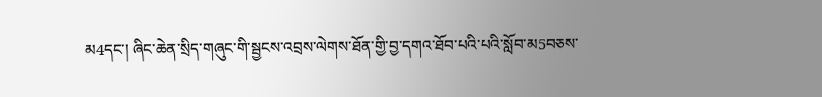མ4དང་། ཞིང་ཆེན་སྲིད་གཞུང་གི་སྦྱངས་འབྲས་ལེགས་ཐོན་གྱི་བྱ་དགའ་ཐོབ་པའི་པའི་སློབ་མ5བཅས་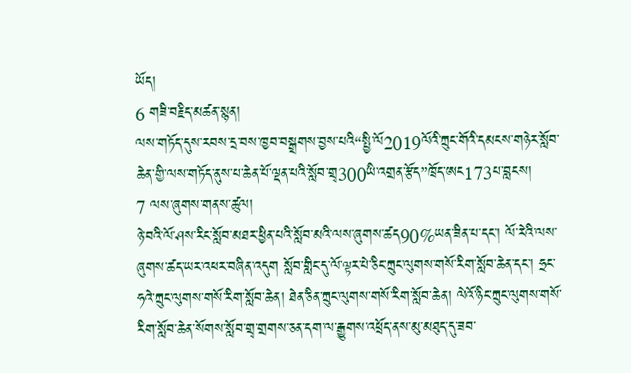ཡོད།
6 གཟི་བརྗིད་མཚན་སྙན།
ལས་གཏོད་དུས་རབས་དྲ་བས་ཁྱབ་བསྒྲགས་བྱས་པའི“སྤྱི་ལོ2019ལོའི་ཀྲུང་གོའི་དམངས་གཉེར་སློབ་ཆེན་གྱི་ལས་གཏོད་ནུས་པ་ཆེན་པོ་ལྡན་པའི་སློབ་གྲྭ300ཡི་འགྲན་རྩོད”ཁྲོད་ཨང173པ་བླངས།
7 ལས་ཞུགས་གནས་ཚུལ།
ཉེ་བའི་ལོ་ཤས་རིང་སློབ་མཐར་ཕྱིན་པའི་སློབ་མའི་ལས་ཞུགས་ཚད90%ཡན་ཟིན་པ་དང་། ལོ་རེའི་ལས་ཞུགས་ཚད་ཡར་འཕར་བཞིན་འདུག སློབ་གླིང་དུ་ལོ་ལྟར་པེ་ཅིང་ཀྲུང་ལུགས་གསོ་རིག་སློབ་ཆེན་དང་། ཧྲང་ཧའེ་ཀྲུང་ལུགས་གསོ་རིག་སློབ་ཆེན། ཐེན་ཅིན་ཀྲུང་ལུགས་གསོ་རིག་སློབ་ཆེན། ལེའོ་ཉིང་ཀྲུང་ལུགས་གསོ་རིག་སློབ་ཆེན་སོགས་སློབ་གྲྭ་གྲགས་ཅན་དག་ལ་རྒྱུགས་འཕྲོད་ནས་མུ་མཐུད་དུ་ཟབ་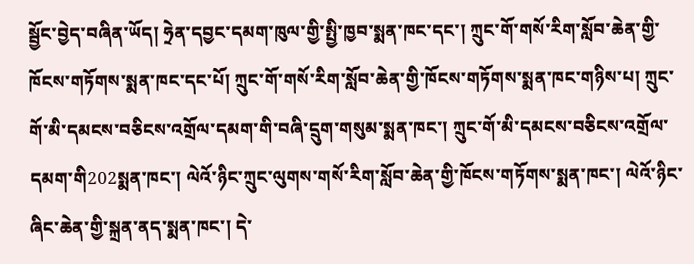སྦྱོང་བྱེད་བཞིན་ཡོད། ཧྲེན་དབྱང་དམག་ཁུལ་གྱི་སྤྱི་ཁྱབ་སྨན་ཁང་དང་། ཀྲུང་གོ་གསོ་རིག་སློབ་ཆེན་གྱི་ཁོངས་གཏོགས་སྨན་ཁང་དང་པོ། ཀྲུང་གོ་གསོ་རིག་སློབ་ཆེན་གྱི་ཁོངས་གཏོགས་སྨན་ཁང་གཉིས་པ། ཀྲུང་གོ་མི་དམངས་བཅིངས་འགྲོལ་དམག་གི་བཞི་དྲུག་གསུམ་སྨན་ཁང་། ཀྲུང་གོ་མི་དམངས་བཅིངས་འགྲོལ་དམག་གི202སྨན་ཁང་། ལེའོ་ཉིང་ཀྲུང་ལུགས་གསོ་རིག་སློབ་ཆེན་གྱི་ཁོངས་གཏོགས་སྨན་ཁང་། ལེའོ་ཉིང་ཞིང་ཆེན་གྱི་སྐྲན་ནད་སྨན་ཁང་། དེ་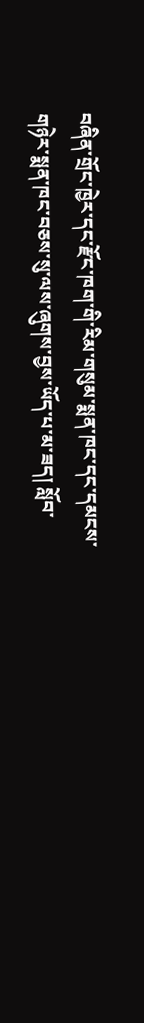བཞིན་གྲོང་ཁྱེར་དང་རྫོང་ཁག་གི་རིམ་གསུམ་སྨན་ཁང་དང་དམངས་གཉེར་སྨན་ཁང་བཅས་སུ་ལས་ཞུགས་བྱས་ཡོད་པ་མ་ཟད། སློབ་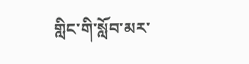གླིང་གི་སློབ་མར་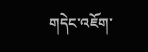གདེང་འཇོག་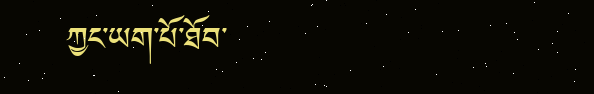ཀྱང་ཡག་པོ་ཐོབ་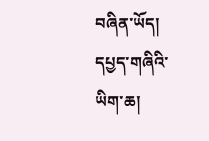བཞིན་ཡོད།
དཔྱད་གཞིའི་ཡིག་ཆ།